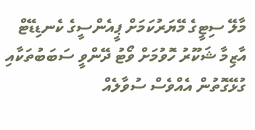މާލޭ ސިޓީގެ މޭޔަރުކަމަށް ޕީއެންސީގެ ކެނޑިޑޭޓް އާޒިމާ ޝަކޫރު ހޮވުމަށް ވޯޓު ދޭންވީ ސަބަބުތަކާއި ގުޅޭގޮތުން އެއްވެސް ސުވާލެއް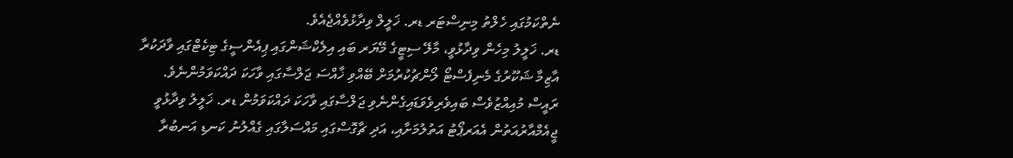ނެތްކަމުގައި ހެލްތު މިނިސްޓަރ ޑރ. ޚަލީލް ވިދާޅުވެއްޖެއެވެ.
ޑރ. ޚަލީލު މިހެން ވިދާޅުވީ، މާލޭ ސިޓީގެ މޭޔަރ ބައި އިލެކްޝަންގައި ޕިއެންސީގެ ޓިކެޓްގައި ވާދަކުރާ އާޒިމާ ޝަކޫރުގެ މެނިފެސްޓޯ ލޯންޗުކުރުމަށް ބޭއްވި ޚާއްސަ ޖަލްސާގައި ވާހަކަ ދައްކަވަމުންނެވެ.
ރައީސް މުއިއްޒުވެސް ބައިވެރިވެވަޑައިގެންނެވި ޖަލްސާގައި ވާހަކަ ދައްކަވަމުން ޑރ. ޚަލީލު ވިދާޅުވީ ޖީއެމްއާރުއަތުން އެއަރޕޯޓު އަތުލުމަށާއި، އަދި ޗާގޮސްގައި މައްސަލާގައި ގެއްލުނު ކަނޑި އަނބުރާ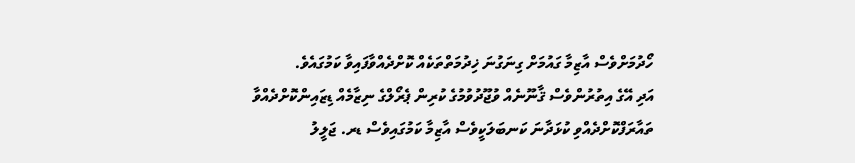ހޯދުމަށްވެސް އާޒިމާ ގައުމަށް ގިނަގުނަ ޚިދުމަތްތަކެއް ކޮށްދެއްވާފައިވާ ކަމުގައެވެ.
އަދި އޭގެ އިތުރުންވެސް ޤާނޫނެއް ވުޖޫދުވުމުގެ ކުރިން ޕެރޯލްގެ ނިޒާމެއް ޑިޒައިންކޮށްދެއްވާ ތައާރަފްކޮށްދެއްވި ކުޅަދާނަ ކަނބަލަކީވެސް އާޒިމާ ކަމުގައިވެސް ޑރ. ޖަލީލު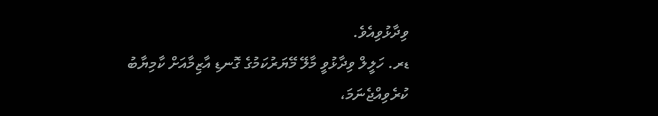ވިދާޅުވިއެވެ.
ޑރ. ހަލީލް ވިދާޅުވީ މާލޭ މޭޔަރުކަމުގެ ގޮނޑި އާޒިމާއަށް ކާމިޔާބު ކުރެވިއްޖެނަމަ،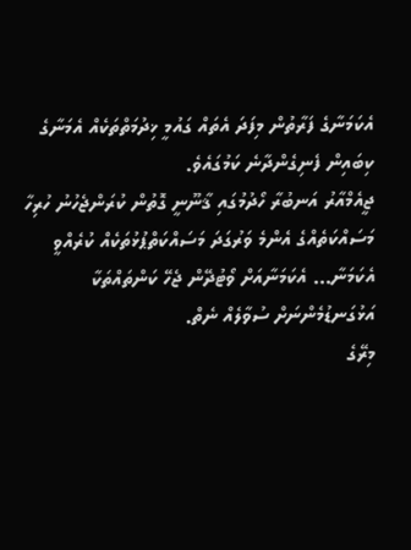އެކަމަނާގެ ފަރާތުން މިފަދަ އެތައް ގައުމީ ޚިދުމަތްތަކެއް އެމަނާގެ ކިބައިން ފެނިގެންދާނެ ކަމުގައެވެ.
ޖީއެމްއާރު އަނބުރާ ހޯދުމުގައި ޤާނޫނީ ގޮތުން ކުރަންޖެހުނު ހުރިހާ މަސައްކަތެއްގެ އެންމެ ވަރުގަދަ މަސައްކަތްޕުޅުތަކެއް ކުރެއްވީ އެކަމަނާ… އެކަމަނާއަށް ވޯޓުދޭން ޖެހޭ ކަންތައްތަކާ އަޅުގަނޑުމެންނަށް ސުވާލެއް ނެތް.
މިރޭގެ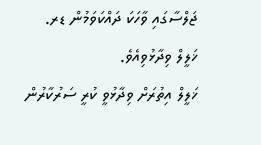ޖަލްސާގައި ވާހަކަ ދައްކަވަމުން ޑރ. ޚަލީލް ވިދާޅުވިއެވެ.
ޚަލީލް އިތުރަށް ވިދާޅުވީ ކުރީ ސަރުކާރުން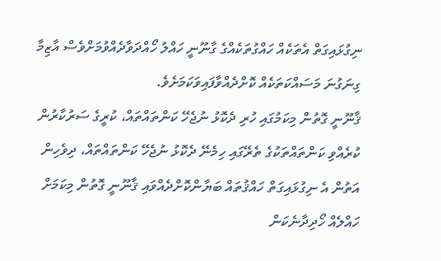ނިގުޅައިގަތް އެތަކެއް ހައްގުތަކެއްގެ ގާނޫނީ ހައްލު ހޯއްދަވާދެއްވުމަށްވެސް އާޒިމާ ގިނަގުނަ މަސައްކަތަކެއް ކޮށްދެއްވާފައިވަކަމަށެވެ.
ޤާނޫނީ ގޮތުން މިކަމުގައި ހުރި ދެކޮޅު ނުޖެހޭ ކަންތައްތައް، ކުރީގެ ސަރުކާރުން ކުރެއްވި ކަންތައްތަކުގެ ތެރޭގައި ހިމެނޭ ދެކޮޅު ނުޖެހޭ ކަންތައްތައް، ދިވެހިން އަތުން އެ ނިގުޅައިގަތް ހައްޤުތައް ބަޔާންކޮށްދެއްވައި ޤާނޫނީ ގޮތުން މިކަމަށް ހައްލެއް ހޯދިދާނެކަން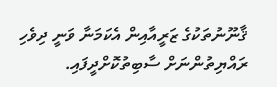ޤާނޫނުތަކުގެ ޒަރީއާއިން އެކަމަނާ ވަނީ ދިވެހި ރައްޔިތުންނަށް ސާބިތުކޮށްދީފައި.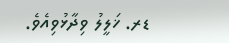ޑރ. ޚަލީލު ވިދާޅުވިއެވެ.